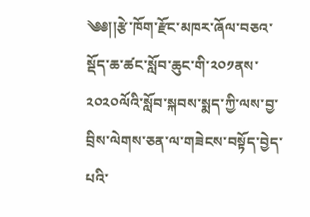༄༅།།རྩེ་ཁོག་རྫོང་མཁར་ཞོལ་བཅའ་སྡོད་ཆ་ཚང་སློབ་ཆུང་གི་༢༠༡ནས་༢༠༢༠ལོའི་སློབ་སྐབས་སྨད་ཀྱི་ལས་བྱ་བྲིས་ལེགས་ཅན་ལ་གཟེངས་བསྟོད་བྱེད་པའི་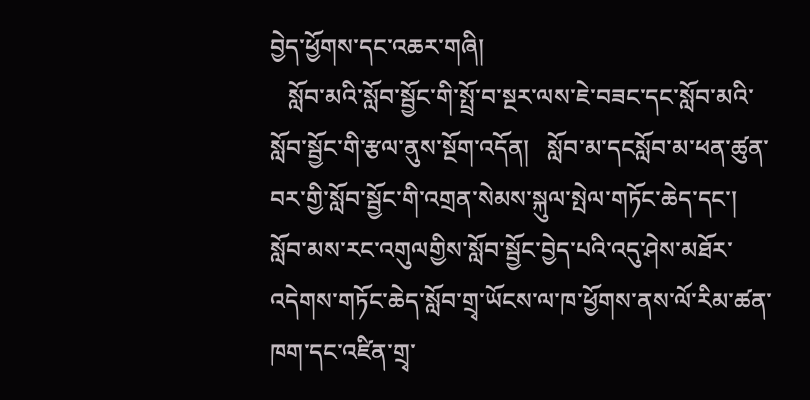བྱེད་ཕྱོགས་དང་འཆར་གཞི།
   སློབ་མའི་སློབ་སྦྱོང་གི་སྤྲོ་བ་སྔར་ལས་ཇེ་བཟང་དང་སློབ་མའི་སློབ་སྦྱོང་གི་རྩལ་ནུས་སྔོག་འདོན།   སློབ་མ་དངསློབ་མ་ཕན་ཚུན་བར་གྱི་སློབ་སྦྱོང་གི་འགྲན་སེམས་སྐུལ་སྤེལ་གཏོང་ཆེད་དང་།      སློབ་མས་རང་འགུལགྱིས་སློབ་སྦྱོང་བྱེད་པའི་འདུ་ཤེས་མཐོར་འདེགས་གཏོང་ཆེད་སློབ་གྲྭ་ཡོངས་ལ་ཁ་ཕྱོགས་ནས་ལོ་རིམ་ཚན་ཁག་དང་འཛིན་གྲྭ་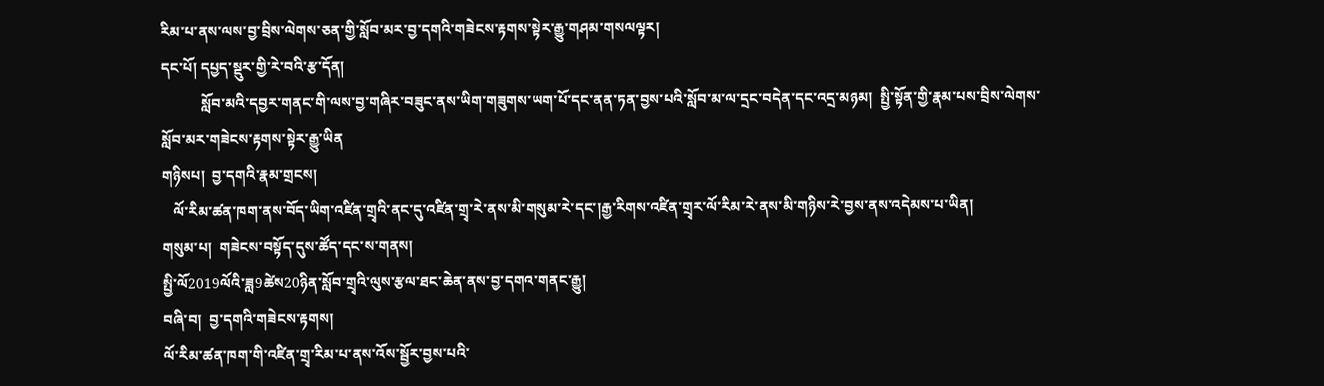རིམ་པ་ནས་ལས་བྱ་བྲིས་ལེགས་ཅན་གྱི་སློབ་མར་བྱ་དགའི་གཟེངས་རྟགས་སྟེར་རྒྱུ་གཤམ་གསལལྟར།
དང་པོ། དཔྱད་སྡུར་གྱི་རེ་བའི་རྩ་དོན།
           སློབ་མའི་དབྱར་གནང་གི་ལས་བྱ་གཞིར་བཟུང་ནས་ཡིག་གཟུགས་ཡག་པོ་དང་ནན་ཏན་བྱས་པའི་སློབ་མ་ལ་དྲང་བདེན་དང་འདྲ་མཉམ།  སྤྱི་སྟོན་གྱི་རྣམ་པས་བྲིས་ལེགས་སློབ་མར་གཟེངས་རྟགས་སྟེར་རྒྱུ་ཡིན
གཉིསཔ།  བྱ་དགའི་རྣམ་གྲངས།
   ལོ་རིམ་ཚན་ཁག་ནས་བོད་ཡིག་འཛིན་གྲྭའི་ནང་དུ་འཛིན་གྲྭ་རེ་ནས་མི་གསུམ་རེ་དང་།རྒྱ་རིགས་འཛིན་གྲྭར་ལོ་རིམ་རེ་ནས་མི་གཉིས་རེ་བྱས་ནས་འདེམས་པ་ཡིན།
གསུམ་པ།  གཟེངས་བསྟོད་དུས་ཚོད་དང་ས་གནས།
སྤྱི་ལོ2019ལོའི་ཟླ9ཚེས20ཉིན་སློབ་གྲྭའི་ལུས་རྩལ་ཐང་ཆེན་ནས་བྱ་དགའ་གནང་རྒྱུ།
བཞི་བ།  བྱ་དགའི་གཟེངས་རྟགས།
ལོ་རིམ་ཚན་ཁག་གི་འཛིན་གྲྭ་རིམ་པ་ནས་འོས་སྦྱོར་བྱས་པའི་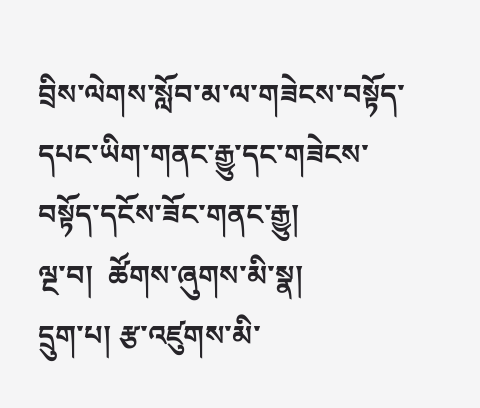བྲིས་ལེགས་སློབ་མ་ལ་གཟེངས་བསྟོད་དཔང་ཡིག་གནང་རྒྱུ་དང་གཟེངས་བསྟོད་དངོས་ཟོང་གནང་རྒྱུ།
ལྔ་བ།  ཚོགས་ཞུགས་མི་སྣ།
དྲུག་པ། རྩ་འཛུགས་མི་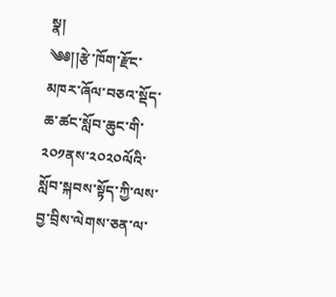སྣ།
༄༅།།རྩེ་ཁོག་རྫོང་མཁར་ཞོལ་བཅའ་སྡོད་ཆ་ཚང་སློབ་ཆུང་གི་༢༠༡ནས་༢༠༢༠ལོའི་སློབ་སྐབས་སྟོད་ཀྱི་ལས་བྱ་བྲིས་ལེགས་ཅན་ལ་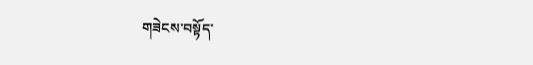གཟེངས་བསྟོད་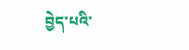བྱེད་པའི་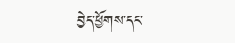བྱེད་ཕྱོགས་དང་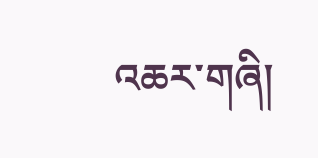འཆར་གཞི།